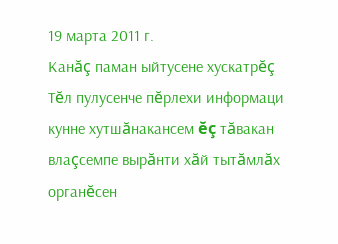19 марта 2011 г.
Канăç паман ыйтусене хускатрĕç
Тĕл пулусенче пĕрлехи информаци кунне хутшăнакансем ĕç тăвакан влаçсемпе вырăнти хăй тытăмлăх органĕсен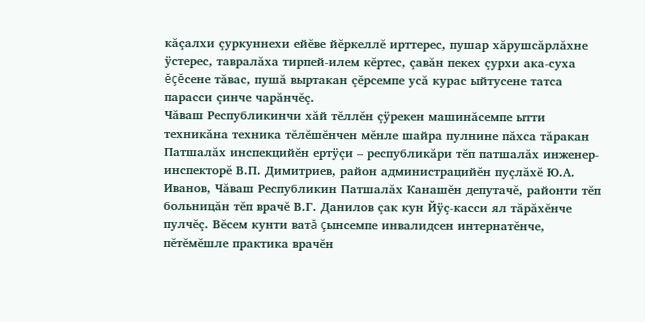кăçалхи çуркуннехи ейĕве йĕркеллĕ ирттерес, пушар хăрушсăрлăхне ÿстерес, тавралăха тирпей-илем кĕртес, çавăн пекех çурхи ака-суха ĕçĕсене тăвас, пушă выртакан çĕрсемпе усă курас ыйтусене татса парасси çинче чарăнчĕç.
Чăваш Республикинчи хăй тĕллĕн çÿрекен машинăсемпе ытти техникăна техника тĕлĕшĕнчен мĕнле шайра пулнине пăхса тăракан Патшалăх инспекцийĕн ертÿçи – республикăри тĕп патшалăх инженер-инспекторĕ В.П. Димитриев, район администрацийĕн пуçлăхĕ Ю.А. Иванов, Чăваш Республикин Патшалăх Канашĕн депутачĕ, районти тĕп больницăн тĕп врачĕ В.Г. Данилов çак кун Йÿç-касси ял тăрăхĕнче пулчĕç. Вĕсем кунти ватă çынсемпе инвалидсен интернатĕнче, пĕтĕмĕшле практика врачĕн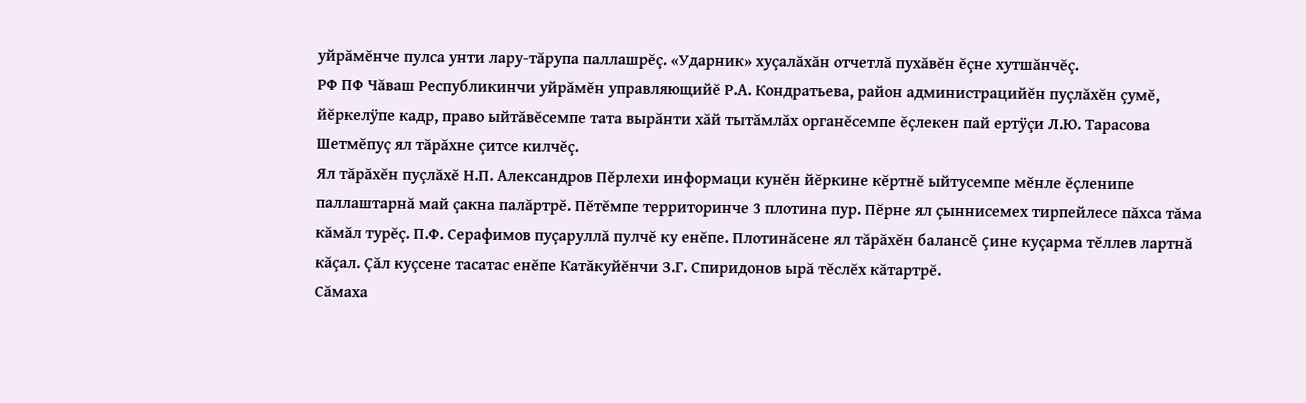уйрăмĕнче пулса унти лару-тăрупа паллашрĕç. «Ударник» хуçалăхăн отчетлă пухăвĕн ĕçне хутшăнчĕç.
РФ ПФ Чăваш Республикинчи уйрăмĕн управляющийĕ Р.А. Кондратьева, район администрацийĕн пуçлăхĕн çумĕ, йĕркелÿпе кадр, право ыйтăвĕсемпе тата вырăнти хăй тытăмлăх органĕсемпе ĕçлекен пай ертÿçи Л.Ю. Тарасова Шетмĕпуç ял тăрăхне çитсе килчĕç.
Ял тăрăхĕн пуçлăхĕ Н.П. Александров Пĕрлехи информаци кунĕн йĕркине кĕртнĕ ыйтусемпе мĕнле ĕçленипе паллаштарнă май çакна палăртрĕ. Пĕтĕмпе территоринче 3 плотина пур. Пĕрне ял çыннисемех тирпейлесе пăхса тăма кăмăл турĕç. П.Ф. Серафимов пуçаруллă пулчĕ ку енĕпе. Плотинăсене ял тăрăхĕн балансĕ çине куçарма тĕллев лартнă кăçал. Çăл куçсене тасатас енĕпе Катăкуйĕнчи З.Г. Спиридонов ырă тĕслĕх кăтартрĕ.
Сăмаха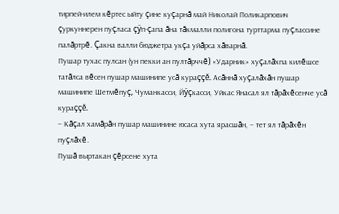тирпей-илем кĕртес ыйту çине куçарнă май Николай Поликарпович çуркуннерен пуçласа çÿп-çапа ăна тăкмалли полигона турттарма пуçлассине палăртрĕ. Çакна валли бюджетра укçа уйăрса хăварнă.
Пушар тухас пулсан (ун пекки ан пултăрччĕ) «Ударник» хуçалăхпа килĕшсе татăлса вĕсен пушар машинипе усă кураççĕ. Асăннă хуçалăхăн пушар машинипе Шетмĕпуç, Чуманкасси, Йÿçкасси, Уйкас Янасал ял тăрăхĕсенче усă кураççĕ.
– Кăçал хамăрăн пушар машинине юсаса хута ярасшăн, – тет ял тăрăхĕн пуçлăхĕ.
Пушă выртакан çĕрсене хута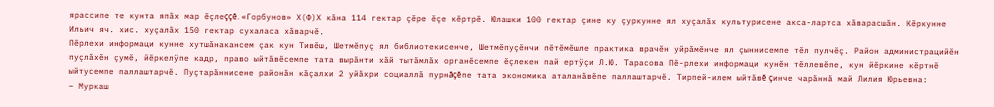ярассипе те кунта япăх мар ĕçлеççĕ. «Горбунов» Х(Ф)Х кăна 114 гектар çĕре ĕçе кĕртрĕ. Юлашки 100 гектар çине ку çуркунне ял хуçалăх культурисене акса-лартса хăварасшăн. Кĕркунне Ильич яч. хис. хуçалăх 150 гектар сухаласа хăварчĕ.
Пĕрлехи информаци кунне хутшăнакансем çак кун Тивĕш, Шетмĕпуç ял библиотекисенче, Шетмĕпуçĕнчи пĕтĕмĕшле практика врачĕн уйрăмĕнче ял çыннисемпе тĕл пулчĕç. Район администрацийĕн пуçлăхĕн çумĕ, йĕркелÿпе кадр, право ыйтăвĕсемпе тата вырăнти хăй тытăмлăх органĕсемпе ĕçлекен пай ертÿçи Л.Ю. Тарасова Пĕ-рлехи информаци кунĕн тĕллевĕпе, кун йĕркине кĕртнĕ ыйтусемпе паллаштарчĕ. Пуçтарăннисене районăн кăçалхи 2 уйăхри социаллă пурнăçĕпе тата экономика аталанăвĕпе паллаштарчĕ. Тирпей-илем ыйтăвĕ çинче чарăннă май Лилия Юрьевна:
– Муркаш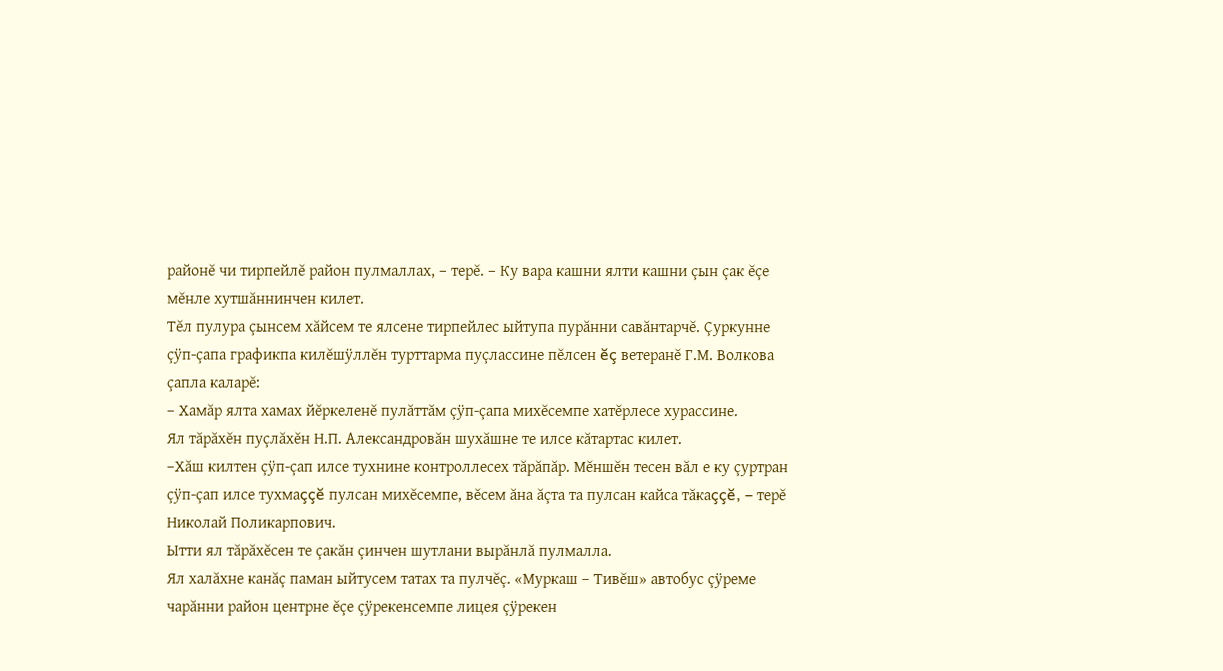районĕ чи тирпейлĕ район пулмаллах, – терĕ. – Ку вара кашни ялти кашни çын çак ĕçе мĕнле хутшăннинчен килет.
Тĕл пулура çынсем хăйсем те ялсене тирпейлес ыйтупа пурăнни савăнтарчĕ. Çуркунне çÿп-çапа графикпа килĕшÿллĕн турттарма пуçлассине пĕлсен ĕç ветеранĕ Г.М. Волкова çапла каларĕ:
– Хамăр ялта хамах йĕркеленĕ пулăттăм çÿп-çапа михĕсемпе хатĕрлесе хурассине.
Ял тăрăхĕн пуçлăхĕн Н.П. Александровăн шухăшне те илсе кăтартас килет.
–Хăш килтен çÿп-çап илсе тухнине контроллесех тăрăпăр. Мĕншĕн тесен вăл е ку çуртран çÿп-çап илсе тухмаççĕ пулсан михĕсемпе, вĕсем ăна ăçта та пулсан кайса тăкаççĕ, – терĕ Николай Поликарпович.
Ытти ял тăрăхĕсен те çакăн çинчен шутлани вырăнлă пулмалла.
Ял халăхне канăç паман ыйтусем татах та пулчĕç. «Муркаш – Тивĕш» автобус çÿреме чарăнни район центрне ĕçе çÿрекенсемпе лицея çÿрекен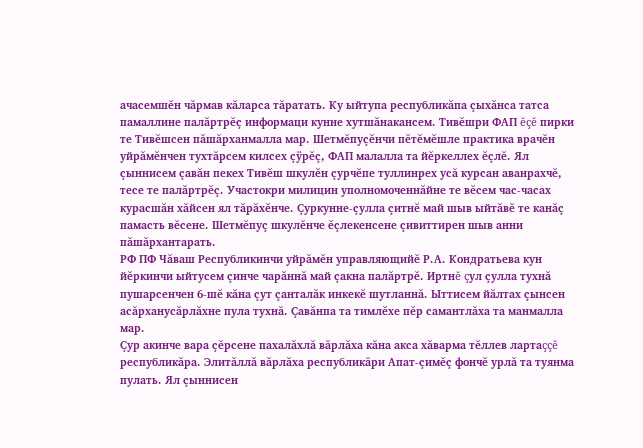ачасемшĕн чăрмав кăларса тăратать. Ку ыйтупа республикăпа çыхăнса татса памаллине палăртрĕç информаци кунне хутшăнакансем. Тивĕшри ФАП ĕçĕ пирки те Тивĕшсен пăшăрханмалла мар. Шетмĕпуçĕнчи пĕтĕмĕшле практика врачĕн уйрăмĕнчен тухтăрсем килсех çÿрĕç, ФАП малалла та йĕркеллех ĕçлĕ. Ял çыннисем çавăн пекех Тивĕш шкулĕн çурчĕпе туллинрех усă курсан аванрахчĕ, тесе те палăртрĕç. Участокри милицин уполномоченнăйне те вĕсем час-часах курасшăн хăйсен ял тăрăхĕнче. Çуркунне-çулла çитнĕ май шыв ыйтăвĕ те канăç памасть вĕсене. Шетмĕпуç шкулĕнче ĕçлекенсене çивиттирен шыв анни пăшăрхантарать.
РФ ПФ Чăваш Республикинчи уйрăмĕн управляющийĕ Р.А. Кондратьева кун йĕркинчи ыйтусем çинче чарăннă май çакна палăртрĕ. Иртнĕ çул çулла тухнă пушарсенчен 6-шĕ кăна çут çанталăк инкекĕ шутланнă. Ыттисем йăлтах çынсен асăрханусăрлăхне пула тухнă. Çавăнпа та тимлĕхе пĕр самантлăха та манмалла мар.
Çур акинче вара çĕрсене пахалăхлă вăрлăха кăна акса хăварма тĕллев лартаççĕ республикăра. Элитăллă вăрлăха республикăри Апат-çимĕç фончĕ урлă та туянма пулать. Ял çыннисен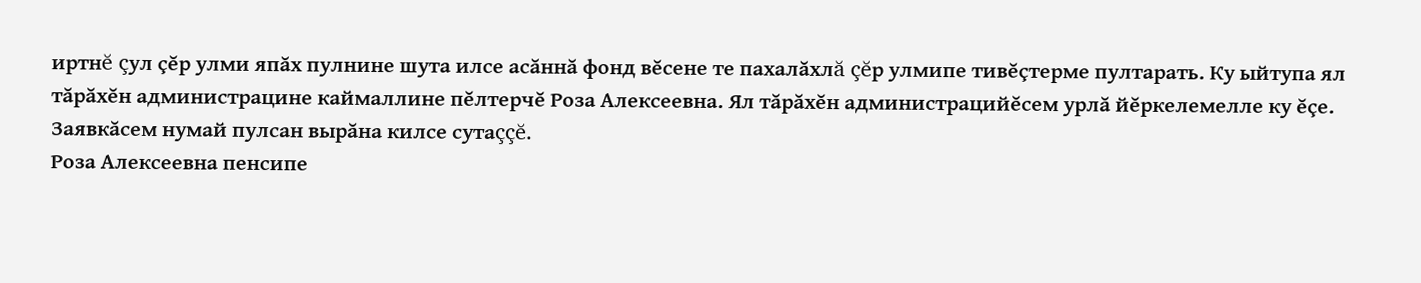иртнĕ çул çĕр улми япăх пулнине шута илсе асăннă фонд вĕсене те пахалăхлă çĕр улмипе тивĕçтерме пултарать. Ку ыйтупа ял тăрăхĕн администрацине каймаллине пĕлтерчĕ Роза Алексеевна. Ял тăрăхĕн администрацийĕсем урлă йĕркелемелле ку ĕçе. Заявкăсем нумай пулсан вырăна килсе сутаççĕ.
Роза Алексеевна пенсипе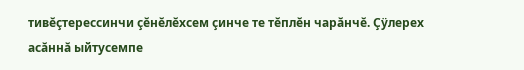тивĕçтерессинчи çĕнĕлĕхсем çинче те тĕплĕн чарăнчĕ. Çÿлерех асăннă ыйтусемпе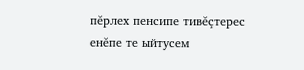пĕрлех пенсипе тивĕçтерес енĕпе те ыйтусем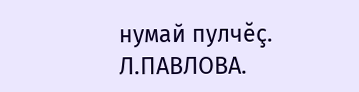нумай пулчĕç.
Л.ПАВЛОВА.